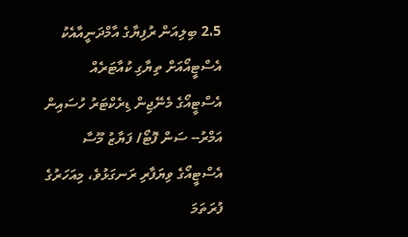2،5 ބިލިއަން ރުފިޔާގެ އާމްދަނީއާއެކު އެސްޓީއޯއަށް ތިޔާގި ކުއާޓަރެއް
އެސްޓީއޯގެ މެނޭޖިން ޑިރެކްޓަރު ހުސައިން އަމްރު-- ސަން ފޮޓޯ/ ފަޔާޒު މޫސާ
އެސްޓީއޯގެ ވިޔަފާރި ރަނގަޅުވެ، މިއަހަރުގެ ފުރަތަމަ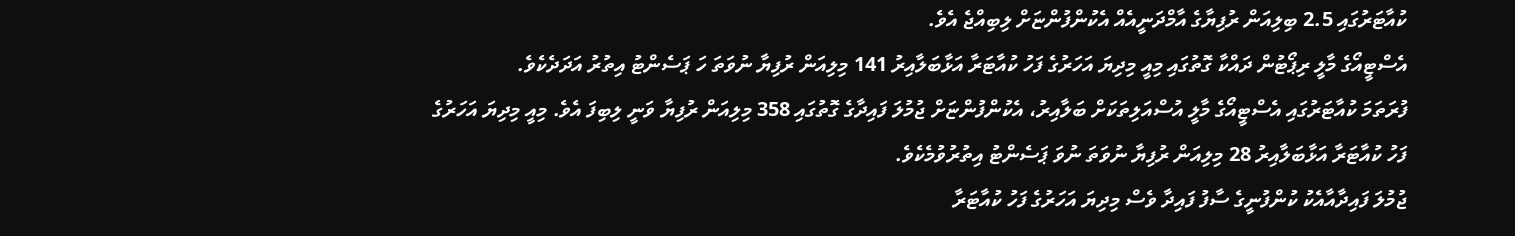ކުއާޓަރުގައި 2.5 ބިލިއަން ރުފިޔާގެ އާމްދަނީއެއް އެކުންފުންޏަށް ލިބިއްޖެ އެވެ.
އެސްޓީއޯގެ މާލީ ރިޕޯޓުން ދައްކާ ގޮތުގައި މިއީ މިދިޔަ އަހަރުގެ ފަހު ކުއާޓަރާ އަޅާބަލާއިރު 141 މިލިއަން ރުފިޔާ ނުވަތަ ހަ ޕަސެންޓު އިތުރު އަދަދެކެވެ.
ފުރަތަމަ ކުއާޓަރުގައި އެސްޓީއޯގެ މާލީ އުސްއަލިތަކަށް ބަލާއިރު، އެކުންފުންޏަށް ޖުމުލަ ފައިދާގެ ގޮތުގައި 358 މިލިއަން ރުފިޔާ ވަނީ ލިބިފަ އެވެ. މިއީ މިދިޔަ އަހަރުގެ ފަހު ކުއާޓަރާ އަޅާބަލާއިރު 28 މިލިއަން ރުފިޔާ ނުވަތަ ނުވަ ޕަސެންޓު އިތުރުވުމެކެވެ.
ޖުމުލަ ފައިދާއާއެކު ކުންފުނީގެ ސާފު ފައިދާ ވެސް މިދިޔަ އަހަރުގެ ފަހު ކުއާޓަރާ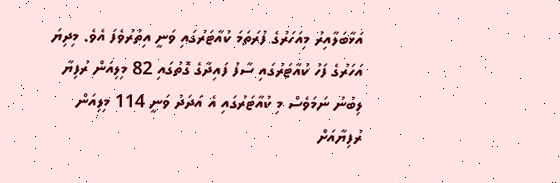އަޅާބަލާއިރު މިއަހަރުގެ ފުރަތަމަ ކުއާޓަރުގައި ވަނީ އިތުރުވެފަ އެވެ. މިދިޔަ އަހަރުގެ ފަހު ކުއާޓަރުގައި ސާފު ފައިދާގެ ގޮތުގައި 82 މިލިއަން ރުފިޔާ ލިބުނު ނަމަވެސް މި ކުއާޓަރުގައި އެ އަދަދު ވަނީ 114 މިލިއަން ރުފިޔާއަށް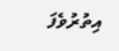އިތުރުވެފަ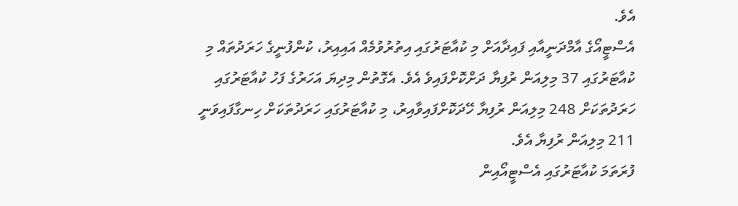އެވެ.
އެސްޓީއޯގެ އާމްދަނީއާއި ފައިދާއަށް މި ކުއާޓަރުގައި އިތުރުވުމެއް އައިއިރު، ކުންފުނީގެ ހަރަދުތައް މި ކުއާޓަރުގައި 37 މިލިއަން ރުފިޔާ ދަށްކޮށްފައިވެ އެވެ. އެގޮތުން މިދިޔަ އަހަރުގެ ފަހު ކުއާޓަރުގައި ހަރަދުތަކަށް 248 މިލިއަން ރުފިޔާ ހޭދަކޮށްފައިވާއިރު، މި ކުއާޓަރުގައި ހަރަދުތަކަށް ހިނގާފައިވަނީ 211 މިލިއަން ރުފިޔާ އެވެ.
ފުރަތަމަ ކުއާޓަރުގައި އެސްޓީއޯއިން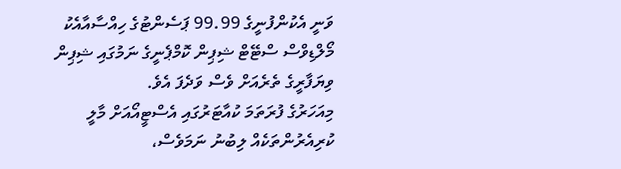ވަނީ އެކުންފުނީގެ 99.99 ޕަސެންޓުގެ ހިއްސާއާއެކު މޯލްޑިވްސް ސްޓޭޓް ޝިޕިން ކޮމްޕެނީގެ ނަމުގައި ޝިޕިން ވިޔަފާރީގެ ތެރެއަށް ވެސް ވަދެފަ އެވެ.
މިއަހަރުގެ ފުރަތަމަ ކުއާޓަރުގައި އެސްޓީއޯއަށް މާލީ ކުރިއެރުންތަކެއް ލިބުނު ނަމަވެސް،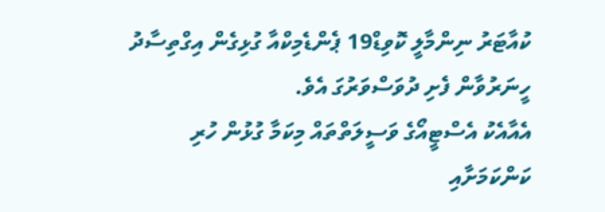ކުއާޓަރު ނިންމާލީ ކޮވިޑް19 ޕެންޑެމިކްއާ ގުޅިގެން އިގްތިސާދު ހީނަރުވާން ފެށި ދުވަސްވަރުގަ އެވެ.
އެއާއެކު އެސްޓީއޯގެ ވަސީލަތްތައް މިކަމާ ގުޅުން ހުރި ކަންކަމަށާއި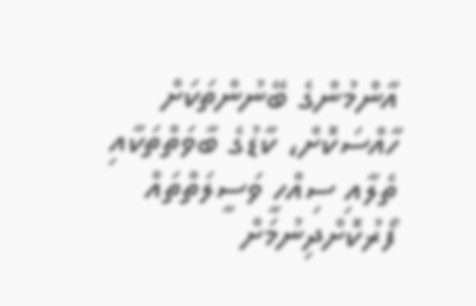އާންމުންގެ ބޭނުންތަކަށް ހާއްސަކޮށް، ކާޑުގެ ބާވަތްތަކާއި ތެލާއި ސިއްހީ ވަސީލަތްތައް ފޯރުކޮށްދިނުމަށް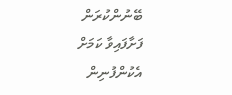ބޭނުންކުރަން ފަށާފައިވާ ކަމަށް އެކުންފުނިން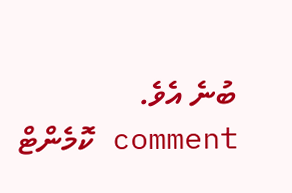ބުނެ އެވެ.
comment ކޮމެންޓް